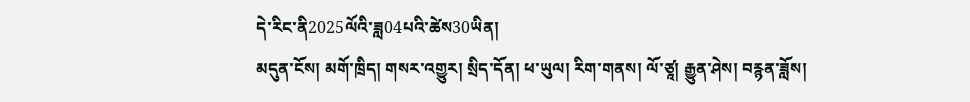དེ་རིང་ནི2025ལོའི་ཟླ04པའི་ཚེས30ཡིན།
མདུན་ངོས། མགོ་ཁྲིད། གསར་འགྱུར། སྲིད་དོན། ཕ་ཡུལ། རིག་གནས། ལོ་ཙཱ། རྒྱུན་ཤེས། བརྙན་ཟློས།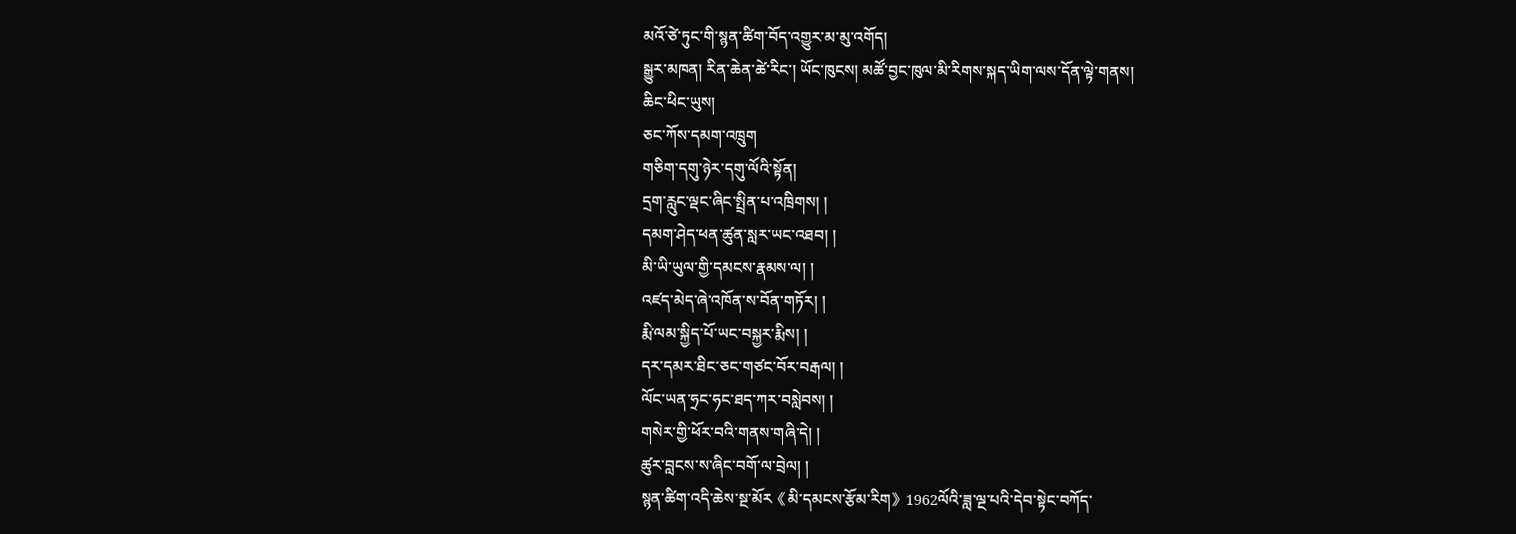མའོ་ཙེ་ཏུང་གི་སྙན་ཚིག་བོད་འགྱུར་མ་མུ་འགོད།
སྒྱུར་མཁན། རིན་ཆེན་ཚེ་རིང་། ཡོང་ཁུངས། མཚོ་བྱང་ཁུལ་མི་རིགས་སྐད་ཡིག་ལས་དོན་ལྟེ་གནས།
ཆིང་ཕིང་ཡུས།
ཅང་ཀོས་དམག་འཁྲུག
གཅིག་དགུ་ཉེར་དགུ་ལོའི་སྟོན།
དྲག་རླུང་ལྡང་ཞིང་སྤྲིན་པ་འཁྲིགས། །
དམག་ཤེད་ཕན་ཚུན་སླར་ཡང་འཐབ། །
མི་ཡི་ཡུལ་གྱི་དམངས་རྣམས་ལ། །
འཛད་མེད་ཞེ་འཁོན་ས་བོན་གཏོར། །
རྨི་ལམ་སྐྱིད་པོ་ཡང་བསྐྱར་རྨིས། །
དར་དམར་ཐིང་ཅང་གཙང་བོར་བརྒལ། །
ལོང་ཡན་ཧྲང་ཧང་ཐད་ཀར་བསླེབས། །
གསེར་གྱི་ཕོར་བའི་གནས་གཞི་དེ། །
ཚུར་བླངས་ས་ཞིང་བགོ་ལ་བྲེལ། །
སྙན་ཚིག་འདི་ཆེས་སྔ་མོར《མི་དམངས་རྩོམ་རིག》1962ལོའི་ཟླ་ལྔ་པའི་དེབ་སྟེང་བཀོད་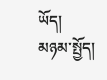ཡོད།
མཉམ་སྤྱོད།